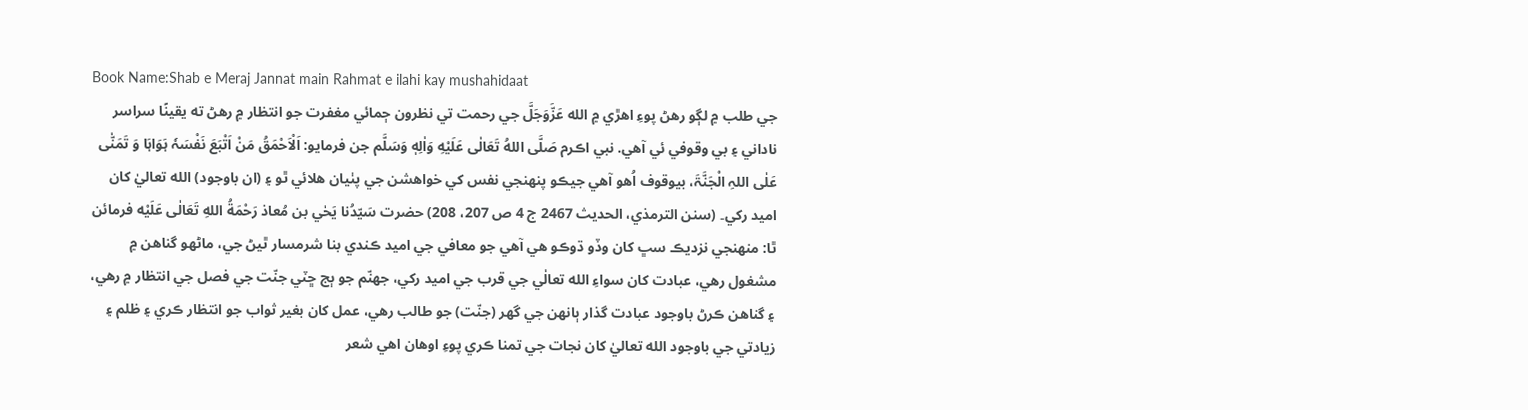Book Name:Shab e Meraj Jannat main Rahmat e ilahi kay mushahidaat
جي طلب ۾ لڳو رهڻ پوءِ اهڙي ۾ الله عَزَّوَجَلَّ جي رحمت تي نظرون ڄمائي مغفرت جو انتظار ۾ رهڻ ته يقينًا سراسر ناداني ۽ بي وقوفي ئي آهي. نبي اڪرم صَلَّى اللهُ تَعَالٰى عَلَيْهِ وَاٰلِهٖ وَسَلَّم جن فرمايو: اَلْاَحْمَقُ مَنْ اَتْبَعَ نَفْسَہٗ ہَوَاہَا وَ تَمَنّٰی عَلٰی اللہِ الْجَنَّۃَ، بيوقوف اُهو آهي جيڪو پنهنجي نفس کي خواهشن جي پٺيان هلائي ٿو ۽ (ان باوجود) الله تعاليٰ کان اميد رکي۔ (سنن الترمذي، الحديث 2467 ج 4 ص 207، 208) حضرت سَيّدُنا يَحٰي بن مُعاذ رَحْمَةُ اللهِ تَعَالٰی عَلَيْه فرمائن ٿا: منهنجي نزديڪ سڀ کان وڏو ڌوڪو هي آهي جو معافي جي اميد ڪندي بنا شرمسار ٿيڻ جي، ماڻهو گناهن ۾ مشغول رهي، عبادت کان سواءِ الله تعالٰي جي قرب جي اميد رکي، جهنّم جو ٻج ڇٽي جنّت جي فصل جي انتظار ۾ رهي، ۽ گناهن ڪرڻ باوجود عبادت گذار ٻانهن جي گھر (جنّت) جو طالب رهي، عمل کان بغير ثواب جو انتظار ڪري ۽ ظلم ۽ زيادتي جي باوجود الله تعاليٰ کان نجات جي تمنا ڪري پوءِ اوهان اهي شعر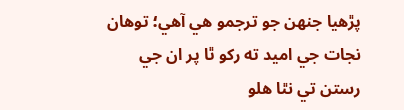پڙهيا جنهن جو ترجمو هي آهي؛ توهان نجات جي اميد ته رکو ٿا پر ان جي رستن تي نٿا هلو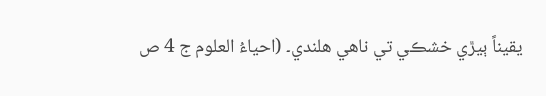يقيناً ٻيڙي خشڪي تي ناهي هلندي۔ (احياءُ العلوم ج 4 ص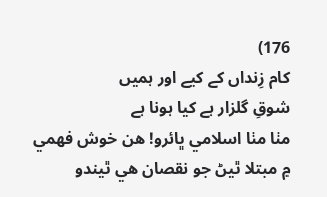176)
کام زِنداں کے کیے اور ہمیں
شوقِ گلزار ہے کیا ہونا ہے
مٺا مٺا اسلامي ڀائرو! هن خوش فهمي ۾ مبتلا ٿيڻ جو نقصان هي ٿيندو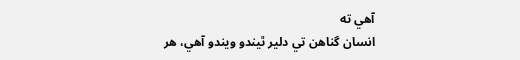آهي ته
انسان گناهن تي دلير ٿيندو ويندو آهي، هر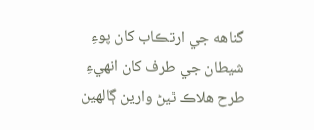گناهه جي ارتڪاب کان پوءِ شيطان جي طرف کان انهيءِ طرح هلاڪ ٿيڻ وارين ڳالهين